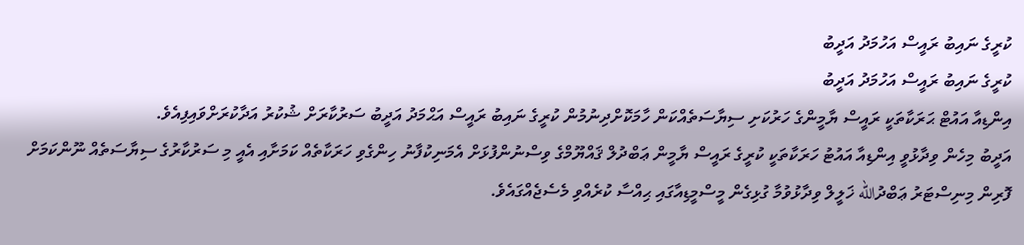ކުރީގެ ނައިބު ރައީސް އަހުމަދު އަދީބު
ކުރީގެ ނައިބު ރައީސް އަހުމަދު އަދީބު
އިންޑިއާ އައުޓް ޙަރަކާތަކީ ރައީސް ޔާމީންގެ ހަރުކަށި ސިޔާސަތެއްކަން ހާމަކޮށްދިނުމުން ކުރީގެ ނައިބު ރައީސް އަޙްމަދު އަދީބު ސަރުކާރަށް ޝުކުރު އަދާކުރަށްވައިފިއެވެ.
އަދީބު މިހެން ވިދާޅުވީ އިންޑިއާ އައުޓު ހަރަކާތަކީ ކުރީގެ ރައީސް ޔާމީން ޢަބްދުލް ޤައްޔޫމްގެ ވިސްނުންފުޅަށް އެމަނިކުފާނު ހިންގެވި ހަރަކާތެއް ކަމަށާއި އެއީ މި ސަރުކާރުގެ ސިޔާސަތެއް ނޫންކަމަށް ފޮރިން މިނިސްޓަރު ޢަބްދުالله ޚަލީލް ވިދާޅުވުމާ ގުޅިގެން މީސްމީޑިއާގައި ޙިއްސާ ކުރެއްވި މެސެޖެއްގައެވެ.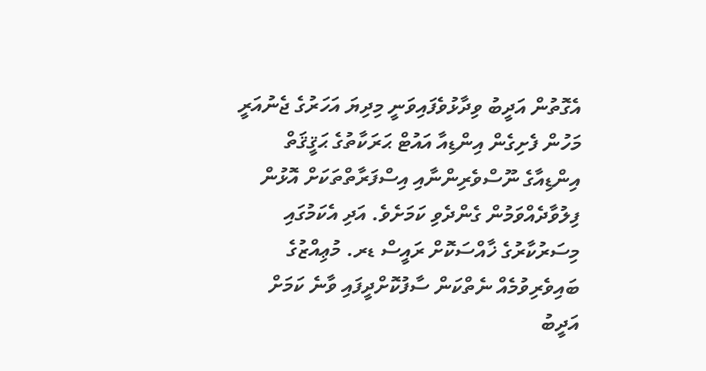އެގޮތުން އަދީބު ވިދާޅުވެފައިވަނީ މިދިޔަ އަހަރުގެ ޖެނުއަރީ މަހުން ފެށިގެން އިންޑިއާ އައުޓް ޙަރަކާތުގެ ޙަޤީޤަތް އިންޑިއާގެ ނޫސްވެރިންނާއި އިސްފަރާތްތަކަށް އޮޅުން ފިލުވާދެއްވަމުން ގެންދެވި ކަމަށެވެ. އަދި އެކަމުގައި މިސަރުކާރުގެ ޚާއްސަކޮށް ރައީސް ޑރ. މުޢިއްޒުގެ ބައިވެރިވުމެއް ނެތްކަން ސާފުކޮށްދީފައި ވާނެ ކަމަށް އަދީބު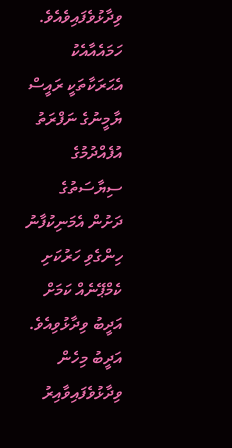ވިދާޅުވެފައިވެއެވެ.
ހަމައެއާއެކު އެޙަރަކާތަކީ ރައީސް ޔާމީނުގެ ނަފްރަތު އުފެއްދުމުގެ ސިޔާސަތުގެ ދަށުން އެމަނިކުފާނު ހިންގެވި ހަރުކަށި ކެމްޕޭނެއް ކަމަށް އަދީބު ވިދާޅުވިއެވެ.
އަދީބު މިހެން ވިދާޅުވެފައިވާއިރު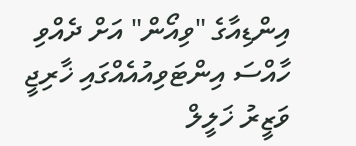އިންޑިއާގެ "ވިއޯން" އަށް ދެއްވި ހާއްސަ އިންޓަވިއުއެއްގައި ޚާރިޖީ ވަޒީރު ޚަލީލް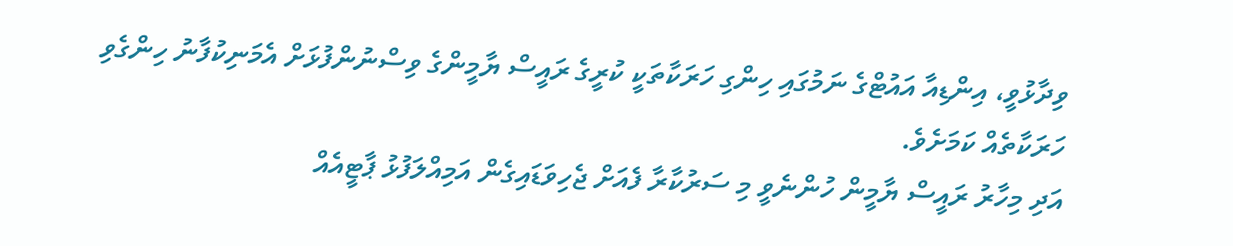ވިދާޅުވީ، އިންޑިއާ އައުޓްގެ ނަމުގައި ހިންގި ހަރަކާތަކީ ކުރީގެ ރައީސް ޔާމީންގެ ވިސްނުންފުޅަށް އެމަނިކުފާނު ހިންގެވި ހަރަކާތެއް ކަމަށެވެ.
އަދި މިހާރު ރައީސް ޔާމީން ހުންނެވީ މި ސަރުކާރާ ފެއަށް ޖެހިވަޑައިގެން އަމިއްލަފުޅު ޕާޓީއެއް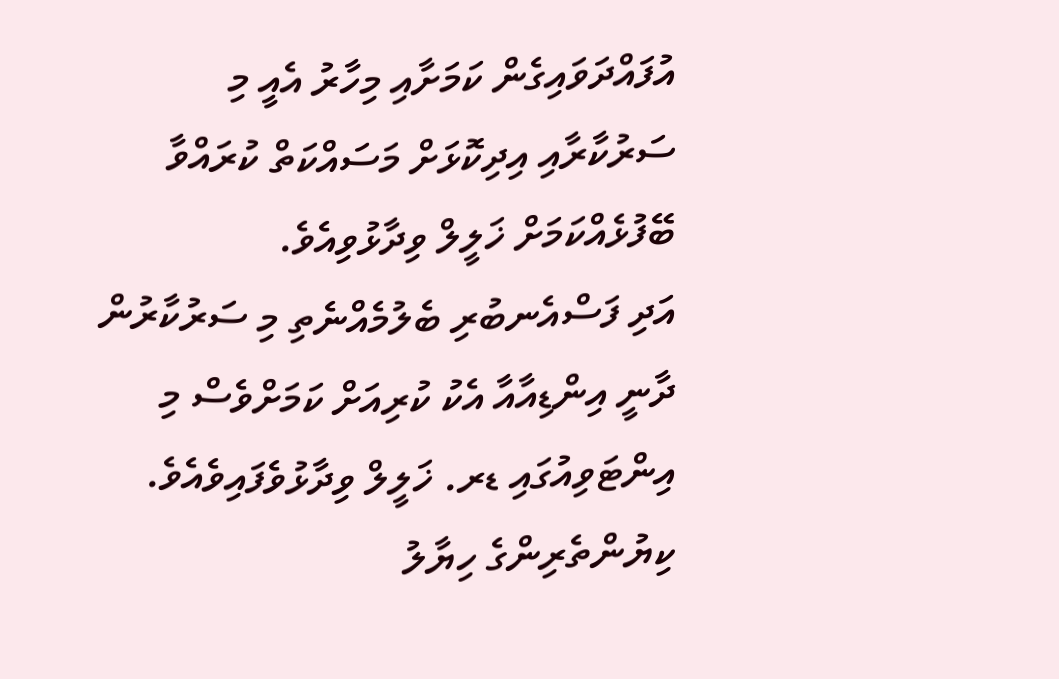އުފައްދަވައިގެން ކަމަށާއި މިހާރު އެއީ މި ސަރުކާރާއި އިދިކޮޅަށް މަސައްކަތް ކުރައްވާ ބޭފުޅެއްކަމަށް ޚަލީލް ވިދާޅުވިއެވެ.
އަދި ފަސްއެނބުރި ބެލުމެއްނެތި މި ސަރުކާރުން ދާނީ އިންޑިއާއާ އެކު ކުރިއަށް ކަމަށްވެސް މި އިންޓަވިއުގައި ޑރ. ޚަލީލް ވިދާޅުވެފައިވެއެވެ.
ކިޔުންތެރިންގެ ހިޔާލު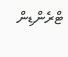ޓްރެންޑިން